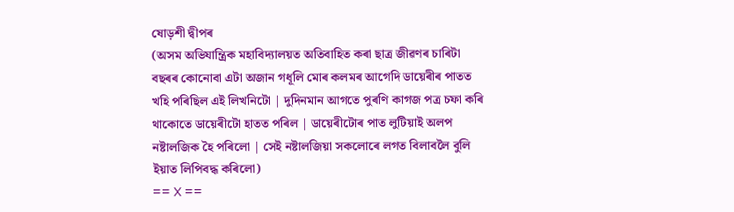ষোড়শী দ্বীপৰ
(অসম অভিযান্ত্ৰিক মহাবিদ্যালয়ত অতিবাহিত কৰা ছাত্ৰ জীৱণৰ চাৰিটা বছৰৰ কোনোবা এটা অজান গধূলি মোৰ কলমৰ আগেদি ডায়েৰীৰ পাতত খহি পৰিছিল এই লিখনিটো | দুদিনমান আগতে পুৰণি কাগজ পত্ৰ চফা কৰি থাকোতে ডায়েৰীটো হাতত পৰিল | ডায়েৰীটোৰ পাত লুটিয়াই অলপ নষ্টালজিক হৈ পৰিলো | সেই নষ্টালজিয়া সকলোৰে লগত বিলাবলৈ বুলি ইয়াত লিপিবদ্ধ কৰিলো)
== X ==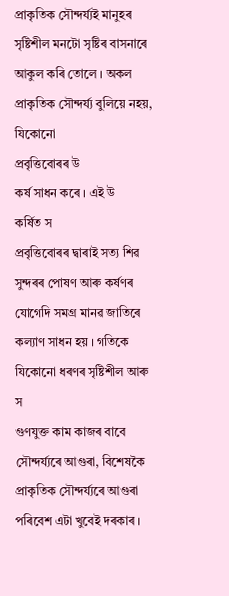প্রাকৃতিক সৌন্দর্য্যই মানুহৰ সৃষ্টিশীল মনটো সৃষ্টিৰ বাসনাৰে আকুল কৰি তোলে । অকল প্রাকৃতিক সৌন্দর্য্য বুলিয়ে নহয়, যিকোনো
প্ৰবৃত্তিবোৰৰ উ
কর্ষ সাধন কৰে । এই উ
কর্ষিত স
প্ৰবৃত্তিবোৰৰ দ্বাৰাই সত্য শিৱ সুন্দৰৰ পোষণ আৰু কর্ষণৰ যোগেদি সমগ্র মানৱ জাতিৰে কল্যাণ সাধন হয় । গতিকে যিকোনো ধৰণৰ সৃষ্টিশীল আৰু স
গুণযুক্ত কাম কাজৰ বাবে সৌন্দর্য্যৰে আগুৰা, বিশেষকৈ প্রাকৃতিক সৌন্দর্য্যৰে আগুৰা পৰিবেশ এটা খুবেই দৰকাৰ ।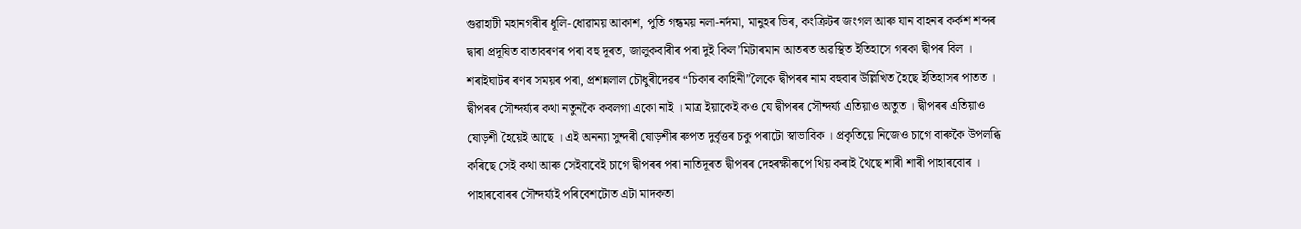গুৱাহাটী মহানগৰীৰ ধূলি-ধোৱাময় আকাশ, পুতি গন্ধময় নলা-নর্দমা, মানুহৰ ভিৰ, কংক্রিটৰ জংগল আৰু যান বাহনৰ কর্কশ শব্দৰ দ্বাৰা প্রদূষিত বাতাবৰণৰ পৰা বহু দূৰত, জালুকবাৰীৰ পৰা দুই কিল’মিটাৰমান আতৰত অৱস্থিত ইতিহাসে গৰকা দ্বীপৰ বিল । শৰাইঘাটৰ ৰণৰ সময়ৰ পৰা, প্রশন্নলাল চৌধুৰীদেৱৰ “চিকাৰ কাহিনী”লৈকে দ্বীপৰৰ নাম বহুবাৰ উল্লিখিত হৈছে ইতিহাসৰ পাতত । দ্বীপৰৰ সৌন্দর্য্যৰ কথা নতুনকৈ কবলগা একো নাই । মাত্র ইয়াকেই কও যে দ্বীপৰৰ সৌন্দর্য্য এতিয়াও অতুত । দ্বীপৰৰ এতিয়াও ষোড়শী হৈয়েই আছে । এই অনন্যা সুন্দৰী ষোড়শীৰ ৰুপত দুর্বৃত্তৰ চকু পৰাটো স্বাভাবিক । প্রকৃতিয়ে নিজেও চাগে বাৰুকৈ উপলব্ধি কৰিছে সেই কথা আৰু সেইবাবেই চাগে দ্বীপৰৰ পৰা নাতিদূৰত দ্বীপৰৰ দেহৰক্ষীৰূপে থিয় কৰাই থৈছে শাৰী শাৰী পাহাৰবোৰ । পাহাৰবোৰৰ সৌন্দর্য্যই পৰিবেশটোত এটা মাদকতা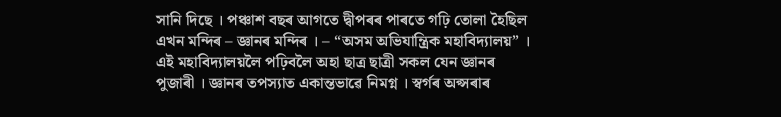সানি দিছে । পঞ্চাশ বছৰ আগতে দ্বীপৰৰ পাৰতে গঢ়ি তোলা হৈছিল এখন মন্দিৰ – জ্ঞানৰ মন্দিৰ । – “অসম অভিযান্ত্রিক মহাবিদ্যালয়” ।
এই মহাবিদ্যালয়লৈ পঢ়িবলৈ অহা ছাত্র ছাত্রী সকল যেন জ্ঞানৰ পুজাৰী । জ্ঞানৰ তপস্যাত একান্তভাৱে নিমগ্ন । স্বর্গৰ অপ্সৰাৰ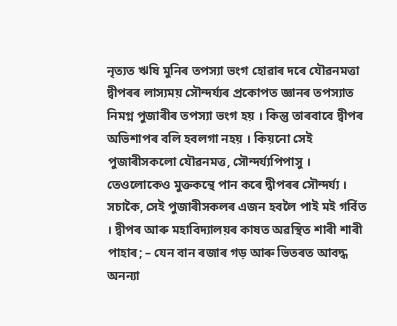নৃত্যত ঋষি মুনিৰ তপস্যা ভংগ হোৱাৰ দৰে যৌৱনমত্তা দ্বীপৰৰ লাস্যময় সৌন্দর্য্যৰ প্রকোপত জ্ঞানৰ তপস্যাত নিমগ্ন পুজাৰীৰ তপস্যা ভংগ হয় । কিন্তু তাৰবাবে দ্বীপৰ অভিশাপৰ বলি হবলগা নহয় । কিয়নো সেই পুজাৰীসকলো যৌৱনমত্ত, সৌন্দর্য্যপিপাসু । তেওলোকেও মুক্তকন্থে পান কৰে দ্বীপৰৰ সৌন্দর্য্য ।
সচাকৈ, সেই পুজাৰীসকলৰ এজন হবলৈ পাই মই গৰ্বিত । দ্বীপৰ আৰু মহাবিদ্যালয়ৰ কাষত অৱস্থিত শাৰী শাৰী পাহাৰ; – যেন বান ৰজাৰ গড় আৰু ভিতৰত আবদ্ধ অনন্যা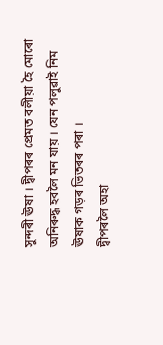সুন্দৰী ঊষা । দ্বীপৰৰ প্রেমত বলীয়া হৈ মোৰো অনিৰুদ্ধ হবলৈ মন যায় । যেন পলুৱাই নিম ঊষাক গড়ৰ ভিতৰৰ পৰা ।
দ্বীপৰলৈ অহা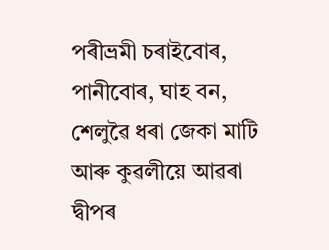পৰীভ্রমী চৰাইবোৰ, পানীবোৰ, ঘাহ বন, শেলুৱৈ ধৰা জেকা মাটি আৰু কুৱলীয়ে আৱৰা দ্বীপৰ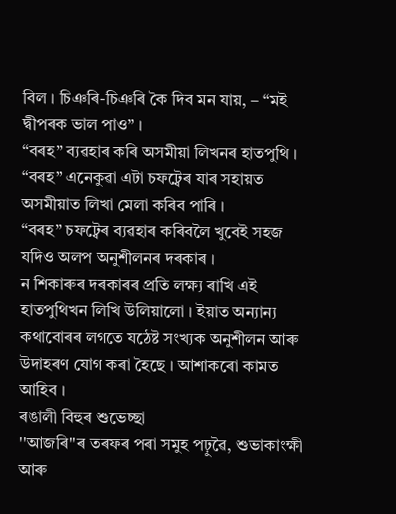বিল । চিঞৰি-চিঞৰি কৈ দিব মন যায়, – “মই দ্বীপৰক ভাল পাও” ।
“বৰহ” ব্যৱহাৰ কৰি অসমীয়া লিখনৰ হাতপুথি ।
“বৰহ” এনেকুৱা এটা চফট্ৱেৰ যাৰ সহায়ত অসমীয়াত লিখা মেলা কৰিব পাৰি ।
“বৰহ” চফট্ৱেৰ ব্যৱহাৰ কৰিবলৈ খুবেই সহজ যদিও অলপ অনুশীলনৰ দৰকাৰ ।
ন শিকাৰুৰ দৰকাৰৰ প্রতি লক্ষ্য ৰাখি এই হাতপুথিখন লিখি উলিয়ালো । ইয়াত অন্যান্য কথাবোৰৰ লগতে যঠেষ্ট সংখ্যক অনুশীলন আৰু উদাহৰণ যোগ কৰা হৈছে । আশাকৰো কামত আহিব ।
ৰঙালী বিহুৰ শুভেচ্ছা
''আজৰি''ৰ তৰফৰ পৰা সমুহ পঢ়ুৱৈ, শুভাকাংক্ষী আৰু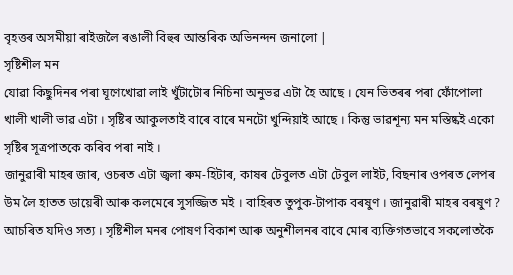বৃহত্তৰ অসমীয়া ৰাইজলৈ ৰঙালী বিহুৰ আন্তৰিক অভিনন্দন জনালো |
সৃষ্টিশীল মন
যোৱা কিছুদিনৰ পৰা ঘূণেখোৱা লাই খুঁটাটোৰ নিচিনা অনুভৱ এটা হৈ আছে । যেন ভিতৰৰ পৰা ফোঁপোলা খালী খালী ভাৱ এটা । সৃষ্টিৰ আকুলতাই বাৰে বাৰে মনটো খুন্দিয়াই আছে । কিন্তু ভাৱশূন্য মন মস্তিষ্কই একো সৃষ্টিৰ সূত্রপাতকে কৰিব পৰা নাই ।
জানুৱাৰী মাহৰ জাৰ, ওচৰত এটা জ্বলা ৰুম-হিটাৰ, কাষৰ টেবুলত এটা টেবুল লাইট, বিছনাৰ ওপৰত লেপৰ উম লৈ হাতত ডায়েৰী আৰু কলমেৰে সুসজ্জিত মই । বাহিৰত তুপুক-টাপাক বৰষুণ । জানুৱাৰী মাহৰ বৰষুণ ? আচৰিত যদিও সত্য । সৃষ্টিশীল মনৰ পোষণ বিকাশ আৰু অনুশীলনৰ বাবে মোৰ ব্যক্তিগতভাবে সকলোতকৈ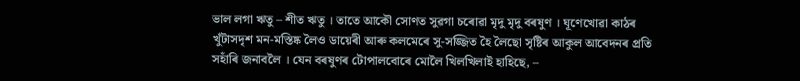ভাল লগা ঋতু – শীত ঋতু । তাতে আকৌ সোণত সুৱগা চৰোৱা মৃদু মৃদু বৰষুণ । ঘূণেখোৱা কাঠৰ খুঁটাসদৃশ মন-মস্তিষ্ক লৈও ডায়েৰী আৰু কলমেৰে সু-সজ্জিত হৈ লৈছো সৃষ্টিৰ আকুল আবেদনৰ প্রতি সহাঁৰি জনাবলৈ । যেন বৰষুণৰ টোপালবোৰে মোলৈ খিলখিলাই হাহিছে, –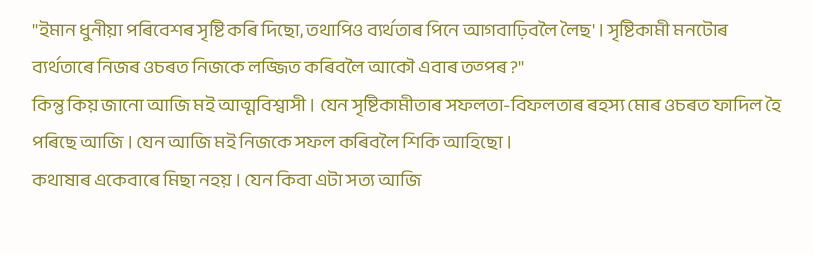"ইমান ধুনীয়া পৰিবেশৰ সৃষ্টি কৰি দিছো, তথাপিও ব্যর্থতাৰ পিনে আগবাঢ়িবলৈ লৈছ' । সৃষ্টিকামী মনটোৰ ব্যর্থতাৰে নিজৰ ওচৰত নিজকে লজ্জিত কৰিবলৈ আকৌ এবাৰ তত্পৰ ?"
কিন্তু কিয় জানো আজি মই আত্মবিশ্বাসী । যেন সৃষ্টিকামীতাৰ সফলতা-বিফলতাৰ ৰহস্য মোৰ ওচৰত ফাদিল হৈ পৰিছে আজি । যেন আজি মই নিজকে সফল কৰিবলৈ শিকি আহিছো ।
কথাষাৰ একেবাৰে মিছা নহয় । যেন কিবা এটা সত্য আজি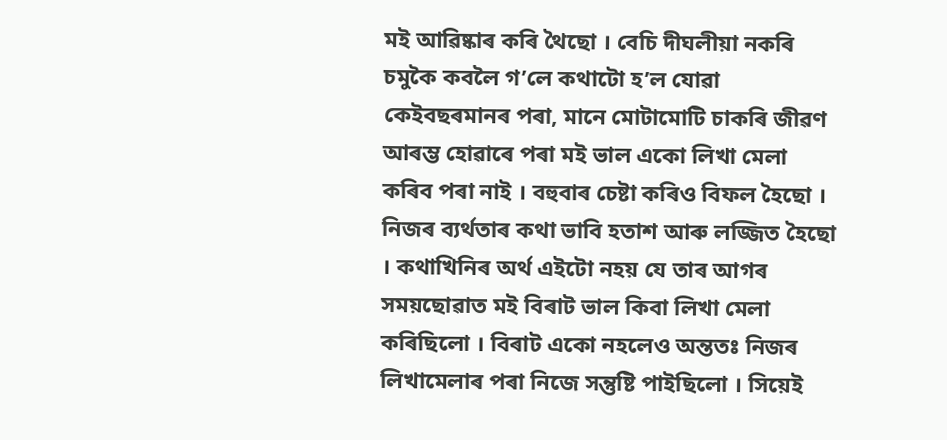মই আৱিষ্কাৰ কৰি থৈছো । বেচি দীঘলীয়া নকৰি চমুকৈ কবলৈ গ’লে কথাটো হ’ল যোৱা কেইবছৰমানৰ পৰা, মানে মোটামোটি চাকৰি জীৱণ আৰম্ভ হোৱাৰে পৰা মই ভাল একো লিখা মেলা কৰিব পৰা নাই । বহুবাৰ চেষ্টা কৰিও বিফল হৈছো । নিজৰ ব্যর্থতাৰ কথা ভাবি হতাশ আৰু লজ্জিত হৈছো । কথাখিনিৰ অর্থ এইটো নহয় যে তাৰ আগৰ সময়ছোৱাত মই বিৰাট ভাল কিবা লিখা মেলা কৰিছিলো । বিৰাট একো নহলেও অন্ততঃ নিজৰ লিখামেলাৰ পৰা নিজে সন্তুষ্টি পাইছিলো । সিয়েই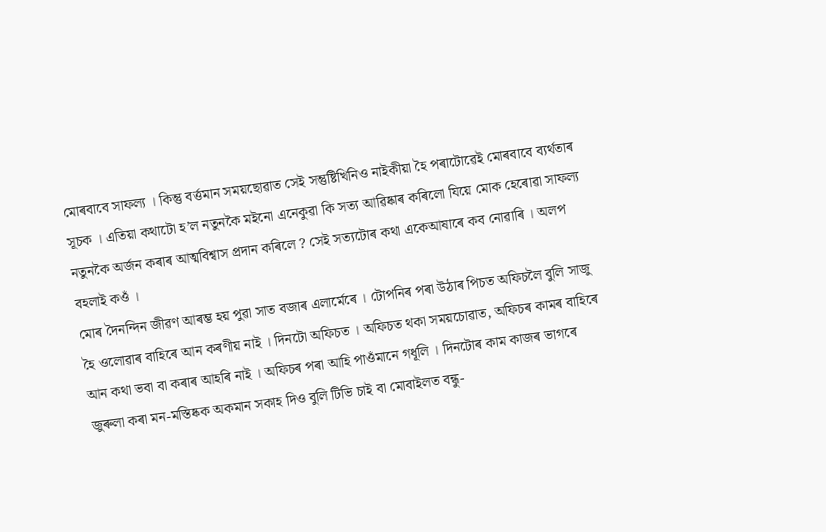মোৰবাবে সাফল্য । কিন্তু বৰ্ত্তমান সময়ছোৱাত সেই সন্তুষ্টিখিনিও নাইকীয়া হৈ পৰাটোৱেই মোৰবাবে ব্যৰ্থতাৰ সূচক । এতিয়া কথাটো হ’ল নতুনকৈ মইনো এনেকুৱা কি সত্য আৱিষ্কাৰ কৰিলো যিয়ে মোক হেৰোৱা সাফল্য নতুনকৈ অর্জন কৰাৰ আত্মবিশ্বাস প্রদান কৰিলে ? সেই সত্যটোৰ কথা একেআষাৰে কব নোৱাৰি । অলপ বহলাই কওঁ ।
মোৰ দৈনন্দিন জীৱণ আৰম্ভ হয় পুৱা সাত বজাৰ এলার্মেৰে । টোপনিৰ পৰা উঠাৰ পিচত অফিচলৈ বুলি সাজু হৈ ওলোৱাৰ বাহিৰে আন কৰণীয় নাই । দিনটো অফিচত । অফিচত থকা সময়চোৱাত, অফিচৰ কামৰ বাহিৰে আন কথা ভবা বা কৰাৰ আহৰি নাই । অফিচৰ পৰা আহি পাওঁমানে গধূলি । দিনটোৰ কাম কাজৰ ভাগৰে জুৰুলা কৰা মন-মস্তিষ্কক অকমান সকাহ দিও বুলি টিভি চাই বা মোবাইলত বন্ধু-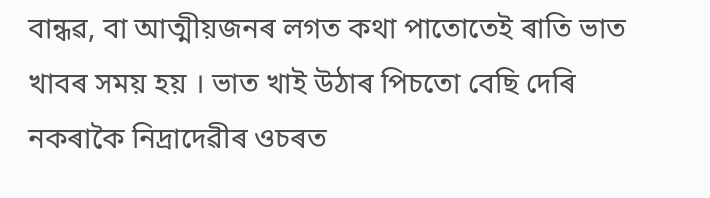বান্ধৱ, বা আত্মীয়জনৰ লগত কথা পাতোতেই ৰাতি ভাত খাবৰ সময় হয় । ভাত খাই উঠাৰ পিচতো বেছি দেৰি নকৰাকৈ নিদ্ৰাদেৱীৰ ওচৰত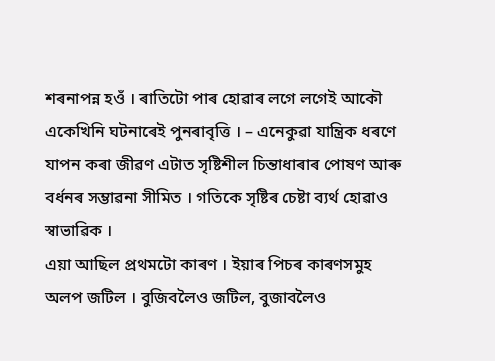শৰনাপন্ন হওঁ । ৰাতিটো পাৰ হোৱাৰ লগে লগেই আকৌ একেখিনি ঘটনাৰেই পুনৰাবৃত্তি । – এনেকুৱা যান্ত্রিক ধৰণে যাপন কৰা জীৱণ এটাত সৃষ্টিশীল চিন্তাধাৰাৰ পোষণ আৰু বর্ধনৰ সম্ভাৱনা সীমিত । গতিকে সৃষ্টিৰ চেষ্টা ব্যর্থ হোৱাও স্বাভাৱিক ।
এয়া আছিল প্রথমটো কাৰণ । ইয়াৰ পিচৰ কাৰণসমুহ অলপ জটিল । বুজিবলৈও জটিল, বুজাবলৈও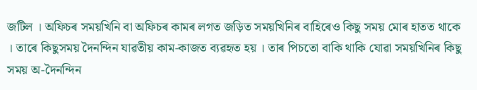জটিল । অফিচৰ সময়খিনি বা অফিচৰ কামৰ লগত জড়িত সময়খিনিৰ বাহিৰেও কিছু সময় মোৰ হাতত থাকে । তাৰে কিছুসময় দৈনন্দিন যাৱতীয় কাম-কাজত ব্যৱহৃত হয় । তাৰ পিচতো বাকি থাকি যোৱা সময়খিনিৰ কিছু সময় অ-দৈনন্দিন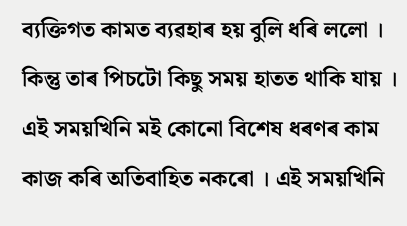ব্যক্তিগত কামত ব্যৱহাৰ হয় বুলি ধৰি ললো । কিন্তু তাৰ পিচটো কিছু সময় হাতত থাকি যায় । এই সময়খিনি মই কোনো বিশেষ ধৰণৰ কাম কাজ কৰি অতিবাহিত নকৰো । এই সময়খিনি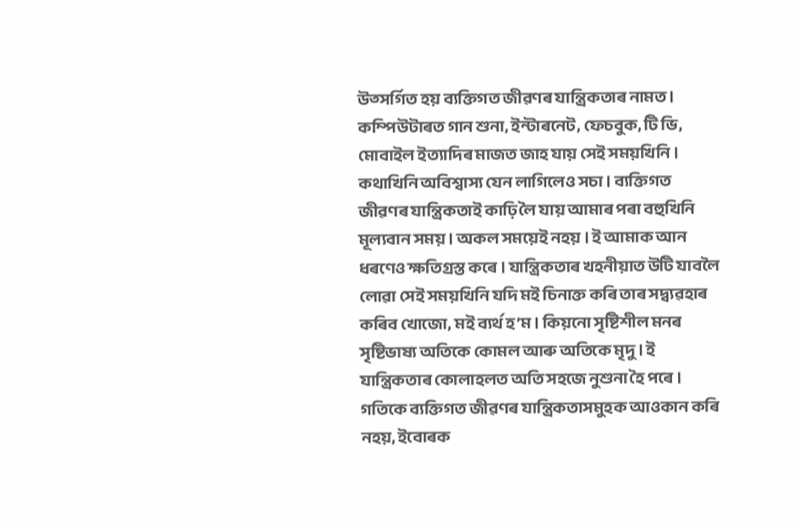উত্সৰ্গিত হয় ব্যক্তিগত জীৱণৰ যান্ত্রিকতাৰ নামত । কম্পিউটাৰত গান শুনা, ইন্টাৰনেট, ফেচবুক, টি ভি, মোবাইল ইত্যাদিৰ মাজত জাহ যায় সেই সময়খিনি । কথাখিনি অবিশ্বাস্য যেন লাগিলেও সচা । ব্যক্তিগত জীৱণৰ যান্ত্রিকতাই কাঢ়ি লৈ যায় আমাৰ পৰা বহুখিনি মূল্যবান সময় । অকল সময়েই নহয় । ই আমাক আন ধৰণেও ক্ষতিগ্ৰস্ত কৰে । যান্ত্রিকতাৰ খহনীয়াত উটি যাবলৈ লোৱা সেই সময়খিনি যদি মই চিনাক্ত কৰি তাৰ সদ্ব্যৱহাৰ কৰিব খোজো, মই ব্যৰ্থ হ’ম । কিয়নো সৃষ্টিশীল মনৰ সৃষ্টিভাষ্য অতিকে কোমল আৰু অতিকে মৃদু । ই যান্ত্রিকতাৰ কোলাহলত অতি সহজে নুশুনা হৈ পৰে । গতিকে ব্যক্তিগত জীৱণৰ যান্ত্রিকতাসমুহক আওকান কৰি নহয়, ইবোৰক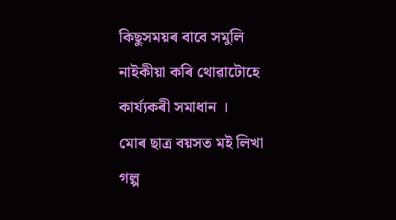কিছুসময়ৰ বাবে সমুলি নাইকীয়া কৰি থোৱাটোহে কার্য্যকৰী সমাধান ।
মোৰ ছাত্র বয়সত মই লিখা গল্প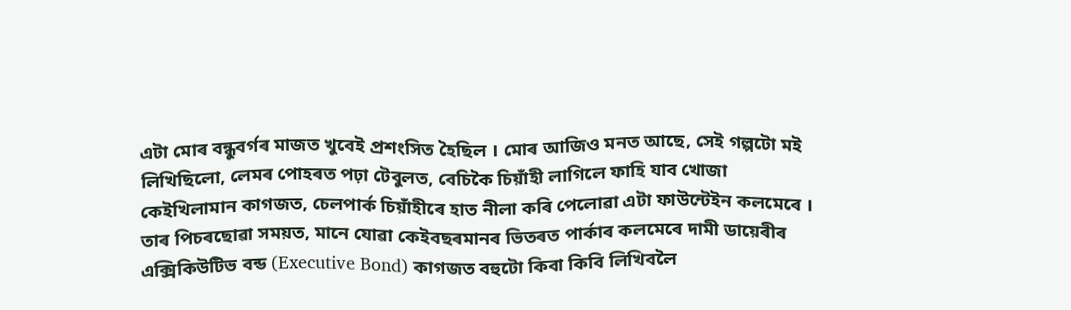এটা মোৰ বন্ধুবর্গৰ মাজত খুবেই প্রশংসিত হৈছিল । মোৰ আজিও মনত আছে, সেই গল্পটো মই লিখিছিলো, লেমৰ পোহৰত পঢ়া টেবুলত, বেচিকৈ চিয়াঁহী লাগিলে ফাহি যাব খোজা কেইখিলামান কাগজত, চেলপাৰ্ক চিয়াঁহীৰে হাত নীলা কৰি পেলোৱা এটা ফাউন্টেইন কলমেৰে । তাৰ পিচৰছোৱা সময়ত, মানে যোৱা কেইবছৰমানৰ ভিতৰত পার্কাৰ কলমেৰে দামী ডায়েৰীৰ এক্সিকিউটিভ বন্ড (Executive Bond) কাগজত বহুটো কিবা কিবি লিখিবলৈ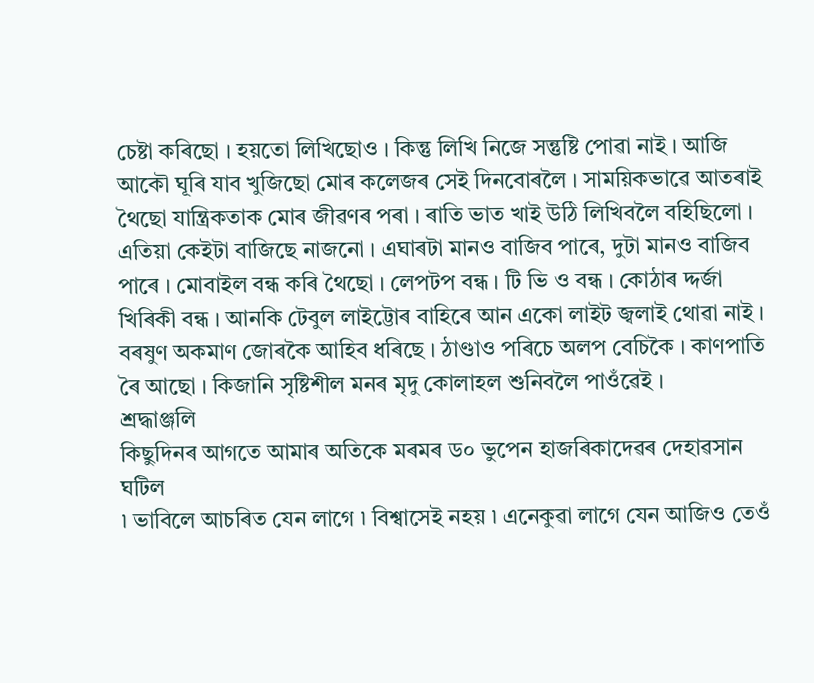চেষ্টা কৰিছো । হয়তো লিখিছোও । কিন্তু লিখি নিজে সন্তুষ্টি পোৱা নাই । আজি আকৌ ঘূৰি যাব খুজিছো মোৰ কলেজৰ সেই দিনবোৰলৈ । সাময়িকভাৱে আতৰাই থৈছো যান্ত্রিকতাক মোৰ জীৱণৰ পৰা । ৰাতি ভাত খাই উঠি লিখিবলৈ বহিছিলো । এতিয়া কেইটা বাজিছে নাজনো । এঘাৰটা মানও বাজিব পাৰে, দুটা মানও বাজিব পাৰে । মোবাইল বন্ধ কৰি থৈছো । লেপটপ বন্ধ । টি ভি ও বন্ধ । কোঠাৰ দ্দর্জা খিৰিকী বন্ধ । আনকি টেবুল লাইট্টোৰ বাহিৰে আন একো লাইট জ্বলাই থোৱা নাই । বৰষুণ অকমাণ জোৰকৈ আহিব ধৰিছে । ঠাণ্ডাও পৰিচে অলপ বেচিকৈ । কাণপাতি ৰৈ আছো । কিজানি সৃষ্টিশীল মনৰ মৃদু কোলাহল শুনিবলৈ পাওঁৱেই ।
শ্ৰদ্ধাঞ্জলি
কিছুদিনৰ আগতে আমাৰ অতিকে মৰমৰ ড০ ভুপেন হাজৰিকাদেৱৰ দেহাৱসান ঘটিল
৷ ভাবিলে আচৰিত যেন লাগে ৷ বিশ্বাসেই নহয় ৷ এনেকুৱা লাগে যেন আজিও তেওঁ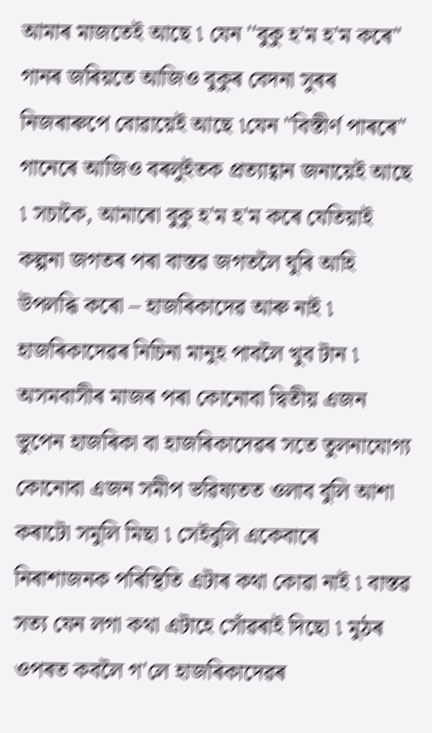আমাৰ মাজতেই আছে ৷ যেন ''বুকু হ'ম হ'ম কৰে'' গানৰ জৰিয়তে আজিও বুকুৰ বেদনা সুৰৰ নিজৰাৰুপে বোৱায়েই আছে ৷যেন ''বিস্তীৰ্ণ পাৰৰে'' গানেৰে আজিও বৰলুইতক প্রত্যাহ্বান জনায়েই আছে ৷ সচাকৈ, আমাৰো বুকু হ'ম হ'ম কৰে যেতিয়াই কল্পনা জগতৰ পৰা বাস্তৱ জগতলৈ ঘুৰি আহি উপলব্ধি কৰো – হাজৰিকাদেৱ আৰু নাই ৷
হাজৰিকাদেৱৰ নিচিনা মানুহ পাবলৈ খুব টান ৷ অসমবাসীৰ মাজৰ পৰা কোনোবা দ্বিতীয় এজন ভুপেন হাজৰিকা বা হাজৰিকাদেৱৰ সতে তুলনাযোগ্য কোনোবা এজন সমীপ ভৱিষ্যতত ওলাব বুলি আশা কৰাটো সমুলি মিছা ৷ সেইবুলি একেবাৰে নিৰাশাজনক পৰিস্থিতি এটাৰ কথা কোৱা নাই ৷ বাস্তৱ সত্য যেন লগা কথা এটাহে সোঁৱৰাই দিছো ৷ মুঠৰ ওপৰত কবলৈ গ'লে হাজৰিকাদেৱৰ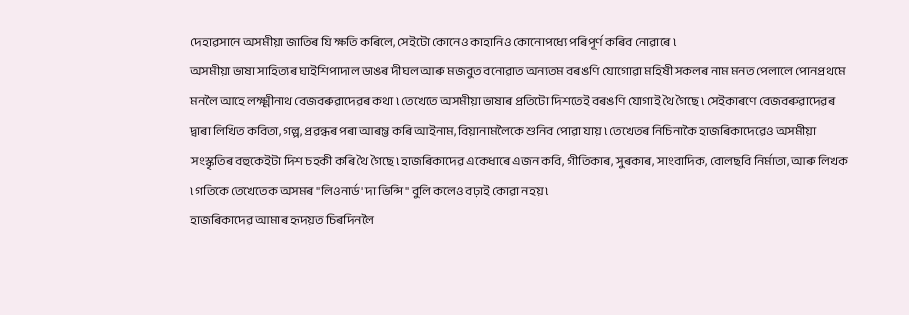দেহাৱসানে অসমীয়া জাতিৰ যি ক্ষতি কৰিলে, সেইটো কোনেও কাহানিও কোনোপধ্যে পৰিপূৰ্ণ কৰিব নোৱাৰে ৷
অসমীয়া ভাষা সাহিত্যৰ ঘাইশিপাদাল ডাঙৰ দীঘল আৰু মজবুত বনোৱাত অন্যতম বৰঙণি যোগোৱা মহিষী সকলৰ নাম মনত পেলালে পোনপ্ৰথমে মনলৈ আহে লক্ষ্মীনাথ বেজবৰুৱাদেৱৰ কথা ৷ তেখেতে অসমীয়া ভাষাৰ প্রতিটো দিশতেই বৰঙণি যোগাই থৈ গৈছে ৷ সেইকাৰণে বেজবৰুৱাদেৱৰ দ্বাৰা লিখিত কবিতা, গল্প, প্রৱন্ধৰ পৰা আৰম্ভ কৰি আইনাম, বিয়ানামলৈকে শুনিব পোৱা যায় ৷ তেখেতৰ নিচিনাকৈ হাজৰিকাদেৱেও অসমীয়া সংস্কৃতিৰ বহুকেইটা দিশ চহকী কৰি থৈ গৈছে ৷ হাজৰিকাদেৱ একেধাৰে এজন কবি, গীতিকাৰ, সুৰকাৰ, সাংবাদিক, বোলছবি নির্মাতা, আৰু লিখক ৷ গতিকে তেখেতেক অসমৰ ''লিওনাৰ্ড' দা ভিন্সি'' বুলি কলেও বঢ়াই কোৱা নহয় ৷
হাজৰিকাদেৱ আমাৰ হৃদয়ত চিৰদিনলৈ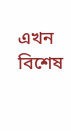এখন বিশেষ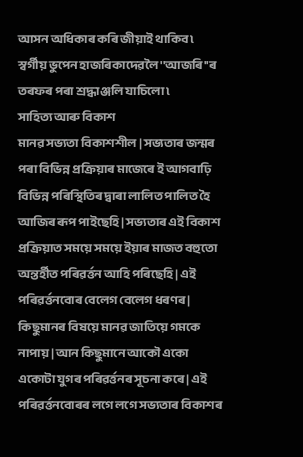আসন অধিকাৰ কৰি জীয়াই থাকিব ৷ স্বৰ্গীয় ভুপেন হাজৰিকাদেৱলৈ ''আজৰি''ৰ তৰফৰ পৰা শ্ৰদ্ধাঞ্জলি যাচিলো ৷
সাহিত্য আৰু বিকাশ
মানৱ সভ্যতা বিকাশশীল | সভ্যতাৰ জন্মৰ পৰা বিভিন্ন প্ৰক্ৰিয়াৰ মাজেৰে ই আগবাঢ়ি বিভিন্ন পৰিস্থিতিৰ দ্বাৰা লালিত পালিত হৈ আজিৰ ৰূপ পাইছেহি | সভ্যতাৰ এই বিকাশ প্ৰক্ৰিয়াত সময়ে সময়ে ইয়াৰ মাজত বহুতো অন্তৰ্হীত পৰিৱৰ্ত্তন আহি পৰিছেহি | এই পৰিৱৰ্ত্তনবোৰ বেলেগ বেলেগ ধৰণৰ | কিছুমানৰ বিষয়ে মানৱ জাতিয়ে গমকে নাপায় | আন কিছুমানে আকৌ একো একোটা যুগৰ পৰিৱৰ্ত্তনৰ সূচনা কৰে | এই পৰিৱৰ্ত্তনবোৰৰ লগে লগে সভ্যতাৰ বিকাশৰ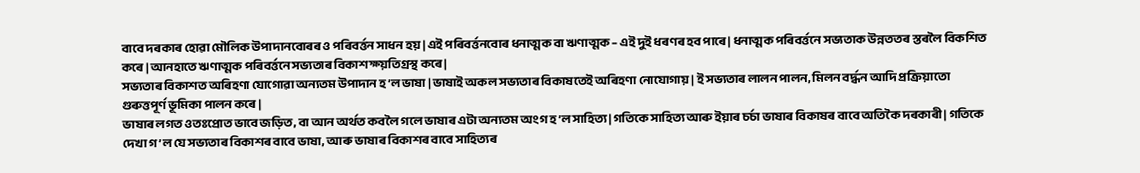বাবে দৰকাৰ হোৱা মৌলিক উপাদানবোৰৰ ও পৰিবৰ্ত্তন সাধন হয় | এই পৰিবৰ্ত্তনবোৰ ধনাত্মক বা ঋণাত্মক – এই দুই ধৰণৰ হব পাৰে | ধনাত্মক পৰিবৰ্ত্তনে সভ্যতাক উন্নততৰ স্তৰলৈ বিকশিত কৰে | আনহাতে ঋণাত্মক পৰিবৰ্ত্তনে সভ্যতাৰ বিকাশ ক্ষ্য়তিগ্ৰস্থ কৰে |
সভ্যতাৰ বিকাশত অৰিহণা যোগোৱা অন্যতম উপাদান হ’ল ভাষা | ভাষাই অকল সভ্যতাৰ বিকাষতেই অৰিহণা নোযোগায় | ই সভ্যতাৰ লালন পালন, মিলন বৰ্দ্ধন আদি প্ৰক্ৰিয়াতো গুৰুত্তপূৰ্ণ ভূমিকা পালন কৰে |
ভাষাৰ লগত ওতঃপ্ৰোত ভাবে জড়িত, বা আন অৰ্থত কবলৈ গলে ভাষাৰ এটা অন্যতম অংগ হ’ল সাহিত্য | গতিকে সাহিত্য আৰু ইয়াৰ চৰ্চা ভাষাৰ বিকাষৰ বাবে অতিকৈ দৰকাৰী | গতিকে দেখা গ’ল যে সভ্যতাৰ বিকাশৰ বাবে ভাষা, আৰু ভাষাৰ বিকাশৰ বাবে সাহিত্যৰ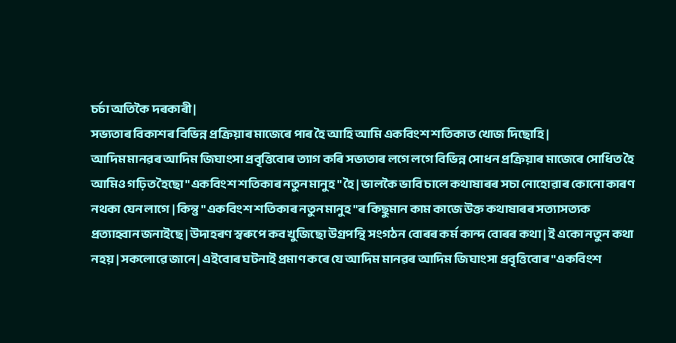চৰ্চা অতিকৈ দৰকাৰী |
সভ্যতাৰ বিকাশৰ বিভিন্ন প্ৰক্ৰিয়াৰ মাজেৰে পাৰ হৈ আহি আমি একবিংশ শতিকাত খোজ দিছোহি |
আদিম মানৱৰ আদিম জিঘাংসা প্ৰবৃত্তিবোৰ ত্যাগ কৰি সভ্যতাৰ লগে লগে বিভিন্ন সোধন প্ৰক্ৰিয়াৰ মাজেৰে সোধিত হৈ আমিও গঢ়িত হৈছো "একবিংশ শতিকাৰ নতুন মানুহ" হৈ | ভালকৈ ভাবি চালে কথাষাৰৰ সচা নোহোৱাৰ কোনো কাৰণ নথকা যেন লাগে | কিন্তু "একবিংশ শতিকাৰ নতুন মানুহ"ৰ কিছুমান কাম কাজে উক্ত কথাষাৰৰ সত্যাসত্যক প্ৰত্যাহ্বান জনাইছে | উদাহৰণ স্বৰুপে কব খুজিছো উগ্ৰপন্থি সংগঠন বোৰৰ কৰ্ম কান্দ বোৰৰ কথা | ই একো নতুন কথা নহয় | সকলোৱে জানে | এইবোৰ ঘটনাই প্ৰমাণ কৰে যে আদিম মানৱৰ আদিম জিঘাংসা প্ৰবৃত্তিবোৰ "একবিংশ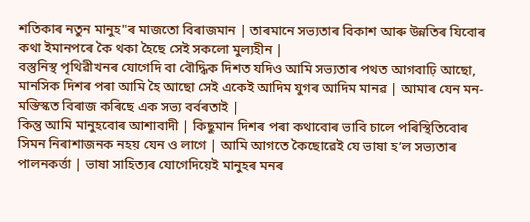শতিকাৰ নতুন মানুহ"ৰ মাজতো বিৰাজমান | তাৰমানে সভ্যতাৰ বিকাশ আৰু উন্নতিৰ যিবোৰ কথা ইমানপৰে কৈ থকা হৈছে সেই সকলো মুল্যহীন |
বস্তুনিস্থ পৃথিৱীখনৰ যোগেদি বা বৌদ্ধিক দিশত যদিও আমি সভ্যতাৰ পথত আগবাঢ়ি আছো, মানসিক দিশৰ পৰা আমি হৈ আছো সেই একেই আদিম যুগৰ আদিম মানৱ | আমাৰ যেন মন-মস্তিস্কত বিৰাজ কৰিছে এক সভ্য বৰ্বৰতাই |
কিন্তু আমি মানুহবোৰ আশাবাদী | কিছুমান দিশৰ পৰা কথাবোৰ ভাবি চালে পৰিস্থিতিবোৰ সিমন নিৰাশাজনক নহয় যেন ও লাগে | আমি আগতে কৈছোৱেই যে ভাষা হ’ল সভ্যতাৰ পালনকৰ্ত্তা | ভাষা সাহিত্যৰ যোগেদিয়েই মানুহৰ মনৰ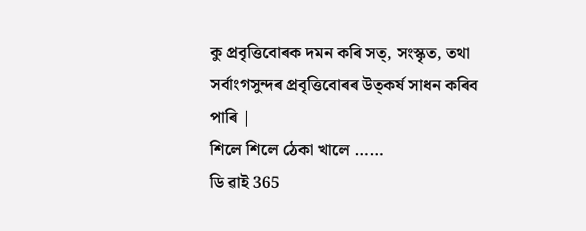কু প্ৰবৃত্তিবোৰক দমন কৰি সত্, সংস্কৃত, তথা সৰ্বাংগসুন্দৰ প্ৰবৃত্তিবোৰৰ উত্কৰ্ষ সাধন কৰিব পাৰি |
শিলে শিলে ঠেকা খালে ……
ডি ৱাই 365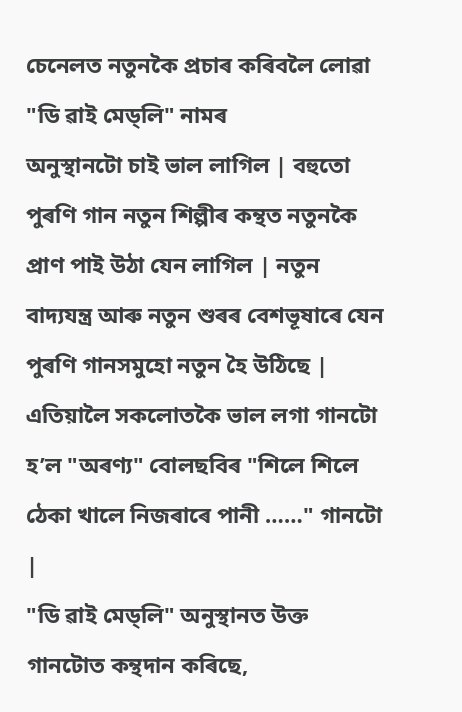চেনেলত নতুনকৈ প্ৰচাৰ কৰিবলৈ লোৱা "ডি ৱাই মেড্লি" নামৰ
অনুস্থানটো চাই ভাল লাগিল | বহুতো পুৰণি গান নতুন শিল্পীৰ কন্থত নতুনকৈ প্ৰাণ পাই উঠা যেন লাগিল | নতুন বাদ্যযন্ত্ৰ আৰু নতুন শুৰৰ বেশভূষাৰে যেন পুৰণি গানসমুহো নতুন হৈ উঠিছে |
এতিয়ালৈ সকলোতকৈ ভাল লগা গানটো হ’ল "অৰণ্য" বোলছবিৰ "শিলে শিলে ঠেকা খালে নিজৰাৰে পানী ……" গানটো |
"ডি ৱাই মেড্লি" অনুস্থানত উক্ত গানটোত কন্থদান কৰিছে,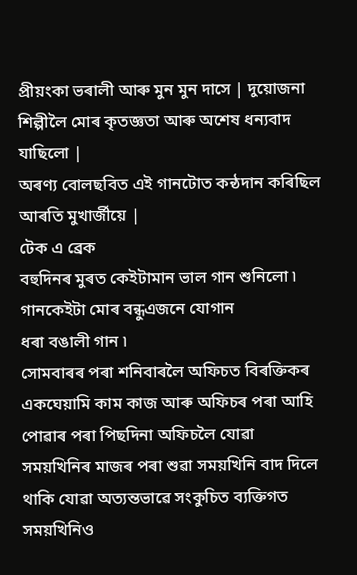প্ৰীয়ংকা ভৰালী আৰু মুন মুন দাসে | দুয়োজনা শিল্পীলৈ মোৰ কৃতজ্ঞতা আৰু অশেষ ধন্যবাদ যাছিলো |
অৰণ্য বোলছবিত এই গানটোত কন্ঠদান কৰিছিল আৰতি মুখাৰ্জীয়ে |
টেক এ ব্রেক
বহুদিনৰ মুৰত কেইটামান ভাল গান শুনিলো ৷ গানকেইটা মোৰ বন্ধুএজনে যোগান
ধৰা বঙালী গান ৷
সোমবাৰৰ পৰা শনিবাৰলৈ অফিচত বিৰক্তিকৰ একঘেয়ামি কাম কাজ আৰু অফিচৰ পৰা আহি পোৱাৰ পৰা পিছদিনা অফিচলৈ যোৱা সময়খিনিৰ মাজৰ পৰা শুৱা সময়খিনি বাদ দিলে থাকি যোৱা অত্যন্তভাৱে সংকুচিত ব্যক্তিগত সময়খিনিও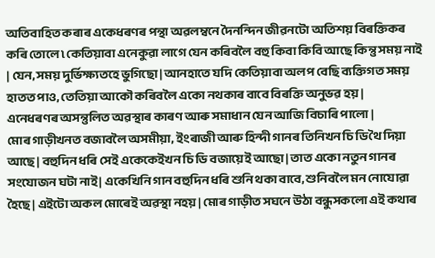অতিবাহিত কৰাৰ একেধৰণৰ পন্থা অৱলম্বনে দৈনন্দিন জীৱনটো অতিশয় বিৰক্তিকৰ কৰি তোলে ৷ কেতিয়াবা এনেকুৱা লাগে যেন কৰিবলৈ বহু কিবা কিবি আছে কিন্তু সময় নাই | যেন, সময় দুৰ্ভিক্ষ্যতহে ভুগিছো | আনহাতে যদি কেতিয়াবা অলপ বেছি ব্যক্তিগত সময় হাতত পাও, তেতিয়া আকৌ কৰিবলৈ একো নথকাৰ বাবে বিৰক্তি অনুভৱ হয় |
এনেধৰণৰ অসন্তুলিত অৱস্থাৰ কাৰণ আৰু সমাধান যেন আজি বিচাৰি পালো |
মোৰ গাড়ীখনত বজাবলৈ অসমীয়া, ইংৰাজী আৰু হিন্দী গানৰ তিনিখন চি ডি থৈ দিয়া আছে | বহুদিন ধৰি সেই একেকেইখন চি ডি বজায়েই আছো | তাত একো নতুন গানৰ সংযোজন ঘটা নাই | একেখিনি গান বহুদিন ধৰি শুনি থকা বাবে, শুনিবলৈ মন নোযোৱা হৈছে | এইটো অকল মোৰেই অৱস্থা নহয় | মোৰ গাড়ীত সঘনে উঠা বন্ধুসকলো এই কথাৰ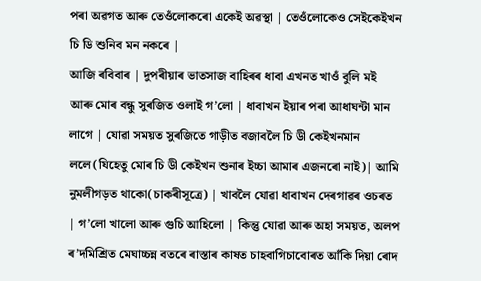পৰা অৱগত আৰু তেওঁলোকৰো একেই অৱস্থা | তেওঁলোকেও সেইকেইখন চি ডি শুনিব মন নকৰে |
আজি ৰবিবাৰ | দুপৰীয়াৰ ভাতসাজ বাহিৰৰ ধাবা এখনত খাওঁ বুলি মই আৰু মোৰ বন্ধু সুৰজিত ওলাই গ’লো | ধাবাখন ইয়াৰ পৰা আধাঘন্টা মান লাগে | যোৱা সময়ত সুৰজিতে গাড়ীত বজাবলৈ চি ডী কেইখনমান ললে(যিহেতু মোৰ চি ডী কেইখন শুনাৰ ইচ্চা আমাৰ এজনৰো নাই)| আমি নুমলীগড়ত থাকো(চাকৰীসূত্ৰে) | খাবলৈ যোৱা ধাবাখন দেৰগাৱৰ ওচৰত | গ’লো খালো আৰু গুচি আহিলো | কিন্তু যোৱা আৰু অহা সময়ত, অলপ ৰ’দমিশ্ৰিত মেঘাচ্চন্ন বতৰে ৰাস্তাৰ কাষত চাহবাগিচাবোৰত আঁকি দিয়া ৰোদ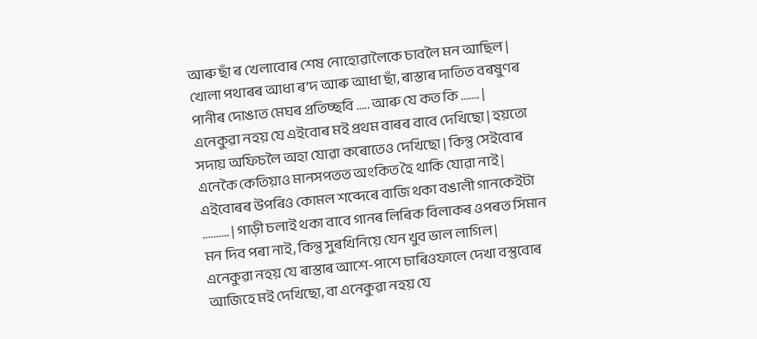আৰু ছাঁ ৰ খেলাবোৰ শেষ নোহোৱালৈকে চাবলৈ মন আছিল | খোলা পথাৰৰ আধা ৰ’দ আৰু আধা ছাঁ, ৰাস্তাৰ দাতিত বৰষুণৰ পানীৰ দোঙাত মেঘৰ প্ৰতিচ্ছবি ….. আৰু যে কত কি ……. |
এনেকুৱা নহয় যে এইবোৰ মই প্ৰথম বাৰৰ বাবে দেখিছো | হয়তো সদায় অফিচলৈ অহা যোৱা কৰোতেও দেখিছো | কিন্তু সেইবোৰ এনেকৈ কেতিয়াও মানসপতত অংকিত হৈ থাকি যোৱা নাই | এইবোৰৰ উপৰিও কোমল শব্দেৰে বাজি থকা বঙালী গানকেইটা ………. | গাড়ী চলাই থকা বাবে গানৰ লিৰিক বিলাকৰ ওপৰত সিমান মন দিব পৰা নাই, কিন্তু সুৰখিনিয়ে যেন খুব ভাল লাগিল |
এনেকুৱা নহয় যে ৰাস্তাৰ আশে-পাশে চাৰিওফালে দেখা বস্তুবোৰ আজিহে মই দেখিছো, বা এনেকুৱা নহয় যে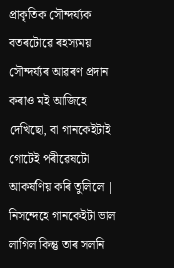প্ৰাকৃতিক সৌন্দৰ্য্যক বতৰটোৱে ৰহস্যময় সৌন্দৰ্য্যৰ আৱৰণ প্ৰদান কৰাও মই আজিহে দেখিছো, বা গানকেইটাই গোটেই পৰীৱেষটো আকৰ্ষণিয় কৰি তুলিলে | নিসন্দেহে গানকেইটা ভাল লাগিল কিন্তু তাৰ সলনি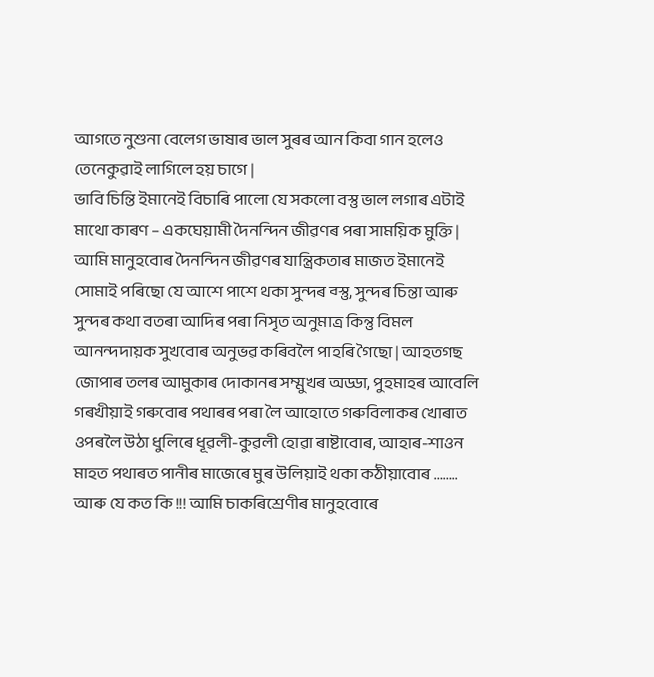আগতে নুশুনা বেলেগ ভাষাৰ ভাল সুৰৰ আন কিবা গান হলেও তেনেকুৱাই লাগিলে হয় চাগে |
ভাবি চিন্তি ইমানেই বিচাৰি পালো যে সকলো বস্তু ভাল লগাৰ এটাই মাথো কাৰণ – একঘেয়ামী দৈনন্দিন জীৱণৰ পৰা সাময়িক মুক্তি | আমি মানুহবোৰ দৈনন্দিন জীৱণৰ যান্ত্ৰিকতাৰ মাজত ইমানেই সোমাই পৰিছো যে আশে পাশে থকা সুন্দৰ ব্স্তু, সুন্দৰ চিন্তা আৰু সুন্দৰ কথা বতৰা আদিৰ পৰা নিসৃত অনুমাত্ৰ কিন্তু বিমল আনন্দদায়ক সুখবোৰ অনুভৱ কৰিবলৈ পাহৰি গৈছো | আহতগছ জোপাৰ তলৰ আমুকাৰ দোকানৰ সম্মুখৰ অড্ডা, পুহমাহৰ আবেলি গৰখীয়াই গৰুবোৰ পথাৰৰ পৰা লৈ আহোতে গৰুবিলাকৰ খোৰাত ওপৰলৈ উঠা ধুলিৰে ধূৱলী-কুৱলী হোৱা ৰাষ্টাবোৰ, আহাৰ-শাওন মাহত পথাৰত পানীৰ মাজেৰে মুৰ উলিয়াই থকা কঠীয়াবোৰ …….. আৰু যে কত কি !!! আমি চাকৰিশ্ৰেণীৰ মানুহবোৰে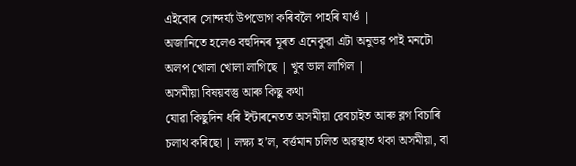এইবোৰ সোন্দৰ্য্য উপভোগ কৰিবলৈ পাহৰি যাওঁ |
অজানিতে হলেও বহুদিনৰ মূৰত এনেকুৱা এটা অনুভৱ পাই মনটো অলপ খোলা খোলা লাগিছে | খুব ভাল লাগিল |
অসমীয়া বিষয়বস্তু আৰু কিছু কথা
যোৱা কিছুদিন ধৰি ইন্টাৰনেতত অসমীয়া ৱেবচাইত আৰু ব্লগ বিচাৰি চলাথ কৰিছো | লক্ষ্য হ’ল, বৰ্ত্তমান চলিত অৱস্থাত থকা অসমীয়া, বা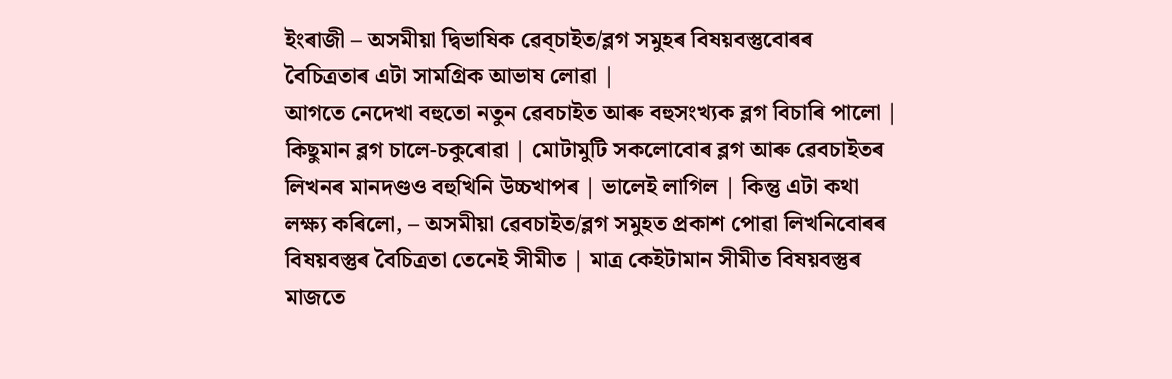ইংৰাজী – অসমীয়া দ্বিভাষিক ৱেব্চাইত/ব্লগ সমুহৰ বিষয়বস্তুবোৰৰ বৈচিত্ৰতাৰ এটা সামগ্ৰিক আভাষ লোৱা |
আগতে নেদেখা বহুতো নতুন ৱেবচাইত আৰু বহুসংখ্যক ব্লগ বিচাৰি পালো | কিছুমান ব্লগ চালে-চকুৰোৱা | মোটামুটি সকলোবোৰ ব্লগ আৰু ৱেবচাইতৰ লিখনৰ মানদণ্ডও বহুখিনি উচ্চখাপৰ | ভালেই লাগিল | কিন্তু এটা কথা লক্ষ্য কৰিলো, – অসমীয়া ৱেবচাইত/ব্লগ সমুহত প্ৰকাশ পোৱা লিখনিবোৰৰ বিষয়বস্তুৰ বৈচিত্ৰতা তেনেই সীমীত | মাত্ৰ কেইটামান সীমীত বিষয়বস্তুৰ মাজতে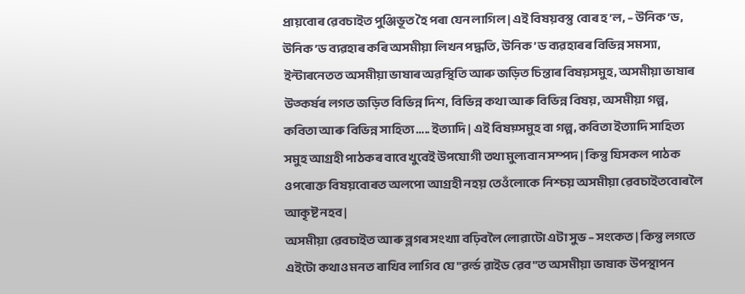প্ৰায়বোৰ ৱেবচাইত পুঞ্জিভূত হৈ পৰা যেন লাগিল | এই বিষয়বস্তু বোৰ হ’ল, – উনিক’ড, উনিক’ড ব্যৱহাৰ কৰি অসমীয়া লিখন পদ্ধতি, উনিক’ড ব্যৱহাৰৰ বিভিন্ন সমস্যা, ইন্টাৰনেতত অসমীয়া ভাষাৰ অৱস্থিতি আৰু জড়িত চিন্তাৰ বিষয়সমুহ, অসমীয়া ভাষাৰ উত্কৰ্ষৰ লগত জড়িত বিভিন্ন দিশ, বিভিন্ন কথা আৰু বিভিন্ন বিষয়, অসমীয়া গল্প, কবিতা আৰু বিভিন্ন সাহিত্য ….. ইত্যাদি | এই বিষয়্সমুহ বা গল্প, কবিতা ইত্যাদি সাহিত্য সমুহ আগ্ৰহী পাঠকৰ বাবে খুবেই উপযোগী তথা মুল্যবান সম্পদ | কিন্তু যিসকল পাঠক ওপৰোক্ত বিষয়বোৰত অলপো আগ্ৰহী নহয় তেওঁলোকে নিশ্চয় অসমীয়া ৱেবচাইতবোৰলৈ আকৃষ্ট নহব |
অসমীয়া ৱেবচাইত আৰু ব্লগৰ সংখ্যা বঢ়িবলৈ লোৱাটো এটা সুভ – সংকেত | কিন্তু লগতে এইটো কথাও মনত ৰাখিব লাগিব যে "ৱৰ্ল্ড ৱাইড ৱেব"ত অসমীয়া ভাষাক উপস্থাপন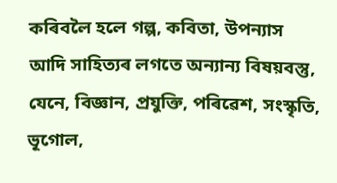কৰিবলৈ হলে গল্প, কবিতা, উপন্যাস আদি সাহিত্যৰ লগতে অন্যান্য বিষয়বস্তু, যেনে, বিজ্ঞান, প্ৰযুক্তি, পৰিৱেশ, সংস্কৃতি, ভূগোল,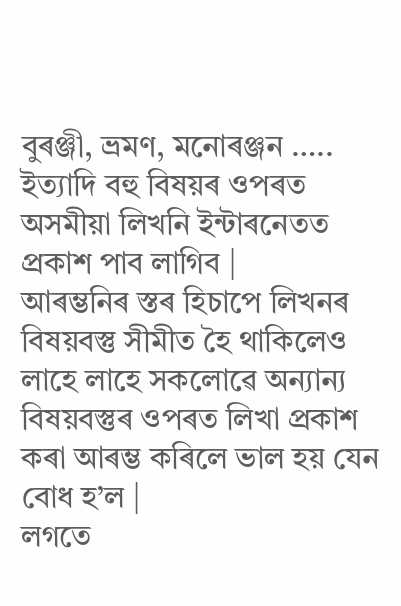বুৰঞ্জী, ভ্ৰমণ, মনোৰঞ্জন ….. ইত্যাদি বহু বিষয়ৰ ওপৰত অসমীয়া লিখনি ইন্টাৰনেতত প্ৰকাশ পাব লাগিব |
আৰম্ভনিৰ স্তৰ হিচাপে লিখনৰ বিষয়বস্তু সীমীত হৈ থাকিলেও লাহে লাহে সকলোৱে অন্যান্য বিষয়বস্তুৰ ওপৰত লিখা প্ৰকাশ কৰা আৰম্ভ কৰিলে ভাল হয় যেন বোধ হ’ল |
লগতে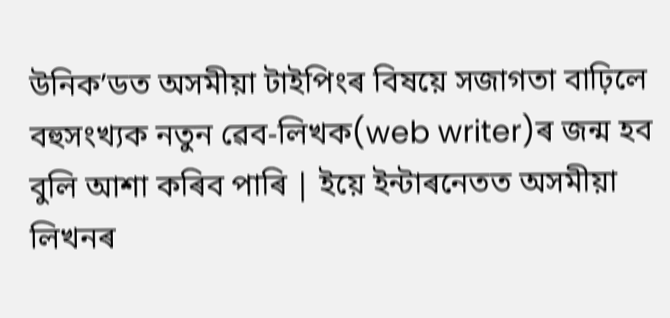উনিক’ডত অসমীয়া টাইপিংৰ বিষয়ে সজাগতা বাঢ়িলে বহুসংখ্যক নতুন ৱেব-লিখক(web writer)ৰ জন্ম হব বুলি আশা কৰিব পাৰি | ইয়ে ইন্টাৰনেতত অসমীয়া লিখনৰ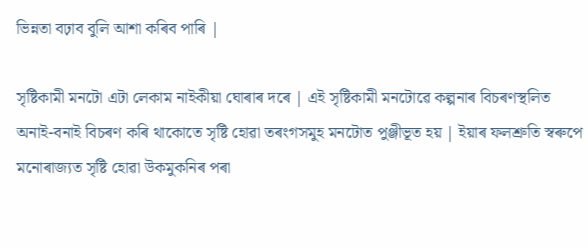ভিন্নতা বঢ়াব বুলি আশা কৰিব পাৰি |

সৃষ্টিকামী মনটো এটা লেকাম নাইকীয়া ঘোৰাৰ দৰে | এই সৃষ্টিকামী মনটোৱে কল্পনাৰ বিচৰণস্থলিত অনাই-বনাই বিচৰণ কৰি থাকোতে সৃষ্টি হোৱা তৰংগসমুহ মনটোত পুঞ্জীভূত হয় | ইয়াৰ ফলশ্ৰুতি স্বৰুপে মনোৰাজ্যত সৃষ্টি হোৱা উকমুকনিৰ পৰা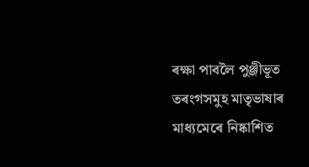ৰক্ষা পাবলৈ পুঞ্জীভূত তৰংগসমুহ মাতৃভাষাৰ মাধ্যমেৰে নিষ্কাশিত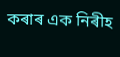কৰাৰ এক নিৰীহ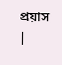প্ৰয়াস |